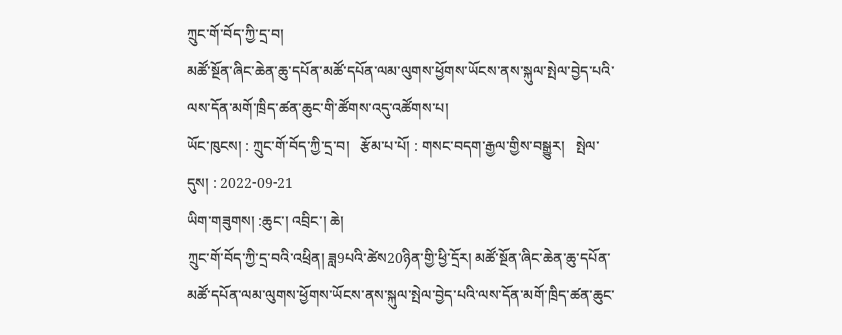ཀྲུང་གོ་བོད་ཀྱི་དྲ་བ།
མཚོ་སྔོན་ཞིང་ཆེན་ཆུ་དཔོན་མཚོ་དཔོན་ལམ་ལུགས་ཕྱོགས་ཡོངས་ནས་སྐུལ་སྤེལ་བྱེད་པའི་ལས་དོན་མགོ་ཁྲིད་ཚན་ཆུང་གི་ཚོགས་འདུ་འཚོགས་པ།
ཡོང་ཁུངས། : ཀྲུང་གོ་བོད་ཀྱི་དྲ་བ།   རྩོམ་པ་པོ། : གསང་བདག་རྒྱལ་གྱིས་བསྒྱུར།   སྤེལ་དུས། : 2022-09-21
ཡིག་གཟུགས། :ཆུང་། འབྲིང་། ཆེ།
ཀྲུང་གོ་བོད་ཀྱི་དྲ་བའི་འཕྲིན། ཟླ9པའི་ཚེས20ཉིན་གྱི་ཕྱི་དྲོར། མཚོ་སྔོན་ཞིང་ཆེན་ཆུ་དཔོན་མཚོ་དཔོན་ལམ་ལུགས་ཕྱོགས་ཡོངས་ནས་སྐུལ་སྤེལ་བྱེད་པའི་ལས་དོན་མགོ་ཁྲིད་ཚན་ཆུང་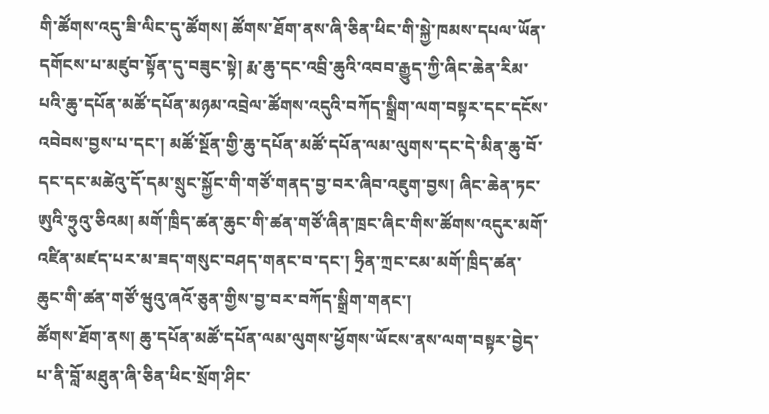གི་ཚོགས་འདུ་ཟི་ལིང་དུ་ཚོགས། ཚོགས་ཐོག་ནས་ཞི་ཅིན་ཕིང་གི་སྐྱེ་ཁམས་དཔལ་ཡོན་དགོངས་པ་མཛུབ་སྟོན་དུ་བཟུང་སྟེ། རྨ་ཆུ་དང་འབྲི་ཆུའི་འབབ་རྒྱུད་ཀྱི་ཞིང་ཆེན་རིམ་པའི་ཆུ་དཔོན་མཚོ་དཔོན་མཉམ་འབྲེལ་ཚོགས་འདུའི་བཀོད་སྒྲིག་ལག་བསྟར་དང་དངོས་འབེབས་བྱས་པ་དང་། མཚོ་སྔོན་གྱི་ཆུ་དཔོན་མཚོ་དཔོན་ལམ་ལུགས་དང་དེ་མིན་ཆུ་བོ་དང་དང་མཚེའུ་དོ་དམ་སྲུང་སྐྱོང་གི་གཙོ་གནད་བྱ་བར་ཞིབ་འཇུག་བྱས། ཞིང་ཆེན་ཏང་ཨུའི་ཧྲུའུ་ཅིའམ། མགོ་ཁྲིད་ཚན་ཆུང་གི་ཚན་གཙོ་ཞིན་ཁྲང་ཞིང་གིས་ཚོགས་འདུར་མགོ་འཛིན་མཛད་པར་མ་ཟད་གསུང་བཤད་གནང་བ་དང་། ཧྲིན་ཀྲང་ངམ་མགོ་ཁྲིད་ཚན་ཆུང་གི་ཚན་གཙོ་ཝུའུ་ཞའོ་ཅུན་གྱིས་བྱ་བར་བཀོད་སྒྲིག་གནང་།
ཚོགས་ཐོག་ནས། ཆུ་དཔོན་མཚོ་དཔོན་ལམ་ལུགས་ཕྱོགས་ཡོངས་ནས་ལག་བསྟར་བྱེད་པ་ནི་བློ་མཐུན་ཞི་ཅིན་ཕིང་སྲོག་ཤིང་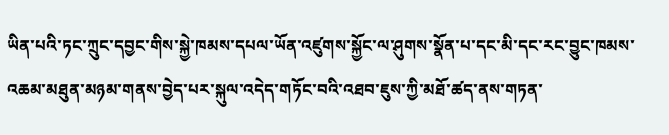ཡིན་པའི་ཏང་ཀྲུང་དབྱང་གིས་སྐྱེ་ཁམས་དཔལ་ཡོན་འཛུགས་སྐྱོང་ལ་ཤུགས་སྣོན་པ་དང་མི་དང་རང་བྱུང་ཁམས་འཆམ་མཐུན་མཉམ་གནས་བྱེད་པར་སྐུལ་འདེད་གཏོང་བའི་འཐབ་ཇུས་ཀྱི་མཐོ་ཚད་ནས་གཏན་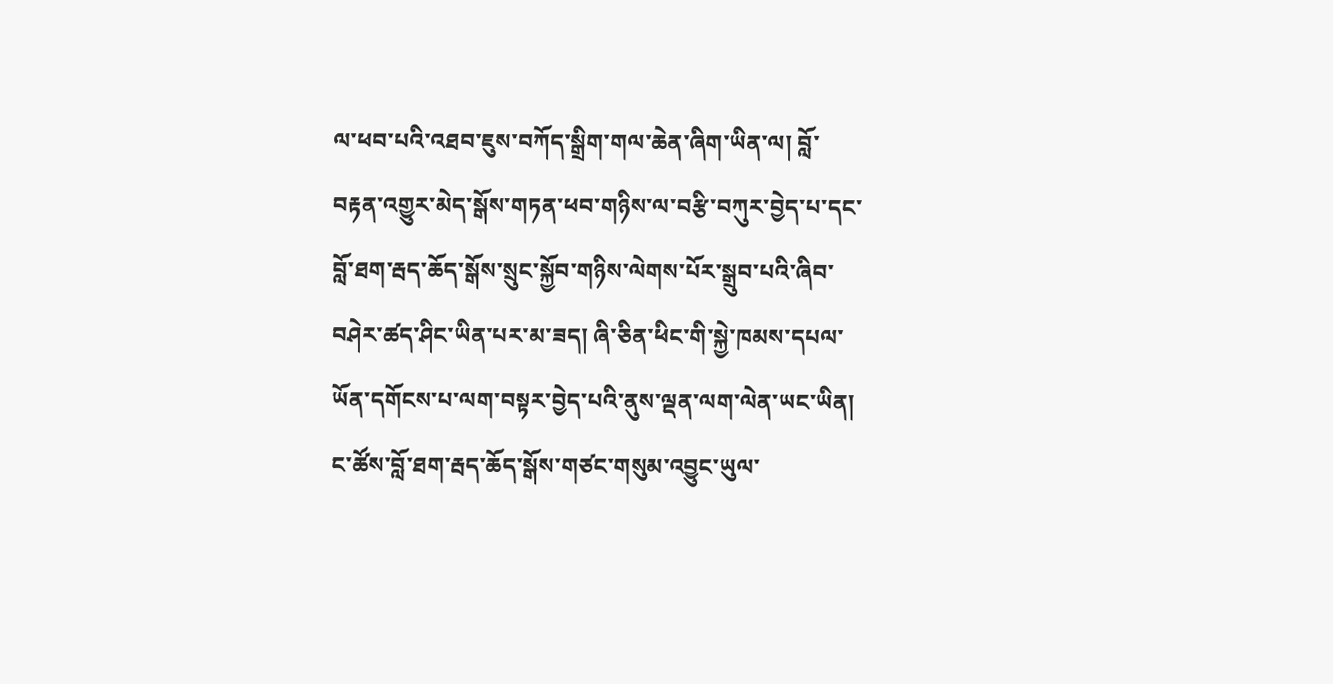ལ་ཕབ་པའི་འཐབ་ཇུས་བཀོད་སྒྲིག་གལ་ཆེན་ཞིག་ཡིན་ལ། བློ་བརྟན་འགྱུར་མེད་སྒོས་གཏན་ཕབ་གཉིས་ལ་བརྩི་བཀུར་བྱེད་པ་དང་བློ་ཐག་རྦད་ཆོད་སྒོས་སྲུང་སྐྱོབ་གཉིས་ལེགས་པོར་སྒྲུབ་པའི་ཞིབ་བཤེར་ཚད་ཤིང་ཡིན་པར་མ་ཟད། ཞི་ཅིན་ཕིང་གི་སྐྱེ་ཁམས་དཔལ་ཡོན་དགོངས་པ་ལག་བསྟར་བྱེད་པའི་ནུས་ལྡན་ལག་ལེན་ཡང་ཡིན། ང་ཚོས་བློ་ཐག་རྦད་ཆོད་སྒོས་གཙང་གསུམ་འབྱུང་ཡུལ་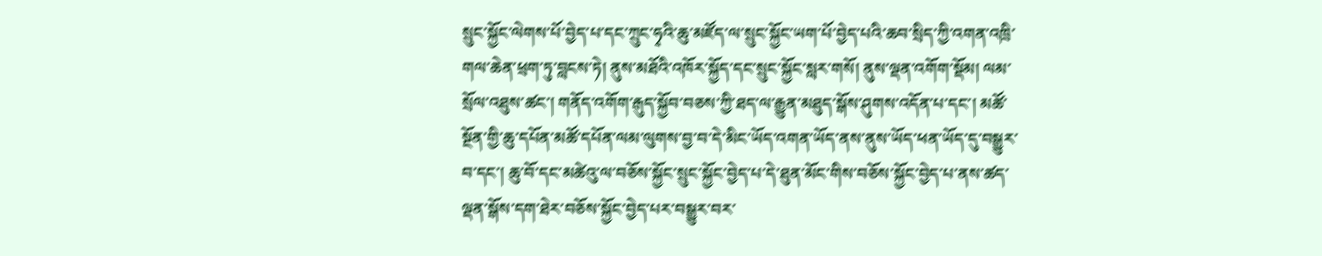སྲུང་སྐྱོང་ལེགས་པོ་བྱེད་པ་དང་ཀྲུང་ཧྭའི་ཆུ་མཛོད་ལ་སྲུང་སྐྱོང་ཡག་པོ་བྱེད་པའི་ཆབ་སྲིད་ཀྱི་འགན་འཁྲི་གལ་ཆེན་ཕྲག་ཏུ་བླངས་ཏེ། ནུས་མཐོའི་འཁོར་སྐྱོད་དང་སྲུང་སྐྱོང་སླར་གསོ། ནུས་ལྡན་འགོག་སྡོམ། ལམ་སྲོལ་འཐུས་ཚང་། གནོད་འགོག་རྒུད་སྐྱོབ་བཅས་ཀྱི་ཐད་ལ་རྒྱུན་མཐུད་སྒོས་ཤུགས་འདོན་པ་དང་། མཚོ་སྔོན་གྱི་ཆུ་དཔོན་མཚོ་དཔོན་ལམ་ལུགས་བྱ་བ་དེ་མིང་ཡོད་འགན་ཡོད་ནས་ནུས་ཡོད་ཕན་ཡོད་དུ་བསྒྱུར་བ་དང་། ཆུ་བོ་དང་མཚེའུ་ལ་བཅོས་སྐྱོང་སྲུང་སྐྱོང་བྱེད་པ་དེ་ཐུན་མོང་གིས་བཅོས་སྐྱོང་བྱེད་པ་ནས་ཚད་ལྡན་སྒོས་དག་ཐེར་བཅོས་སྐྱོང་བྱེད་པར་བསྒྱུར་བར་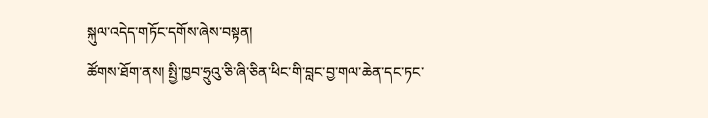སྐུལ་འདེད་གཏོང་དགོས་ཞེས་བསྟན།
ཚོགས་ཐོག་ནས། སྤྱི་ཁྱབ་ཧྲུའུ་ཅི་ཞི་ཅིན་ཕིང་གི་བླང་བྱ་གལ་ཆེན་དང་ཏང་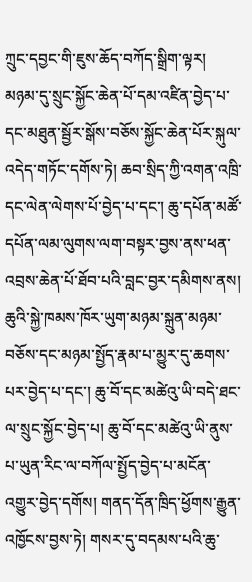ཀྲུང་དབྱང་གི་ཇུས་ཆོད་བཀོད་སྒྲིག་ལྟར། མཉམ་དུ་སྲུང་སྐྱོང་ཆེན་པོ་དམ་འཛིན་བྱེད་པ་དང་མཐུན་སྦྱོར་སྒོས་བཅོས་སྐྱོང་ཆེན་པོར་སྐུལ་འདེད་གཏོང་དགོས་ཏེ། ཆབ་སྲིད་ཀྱི་འགན་འཁྲི་དང་ལེན་ལེགས་པོ་བྱེད་པ་དང་། ཆུ་དཔོན་མཚོ་དཔོན་ལམ་ལུགས་ལག་བསྟར་བྱས་ནས་ཕན་འབྲས་ཆེན་པོ་ཐོབ་པའི་བླང་བྱར་དམིགས་ནས། ཆུའི་སྐྱེ་ཁམས་ཁོར་ཡུག་མཉམ་སྐྲུན་མཉམ་བཅོས་དང་མཉམ་སྤྱོད་རྣམ་པ་མྱུར་དུ་ཆགས་པར་བྱེད་པ་དང་། ཆུ་བོ་དང་མཚེའུ་ཡི་བདེ་ཐང་ལ་སྲུང་སྐྱོང་བྱེད་པ། ཆུ་བོ་དང་མཚེའུ་ཡི་ནུས་པ་ཡུན་རིང་ལ་བཀོལ་སྤྱོད་བྱེད་པ་མངོན་འགྱུར་བྱེད་དགོས། གནད་དོན་ཁྲིད་ཕྱོགས་རྒྱུན་འཁྱོངས་བྱས་ཏེ། གསར་དུ་བདམས་པའི་ཆུ་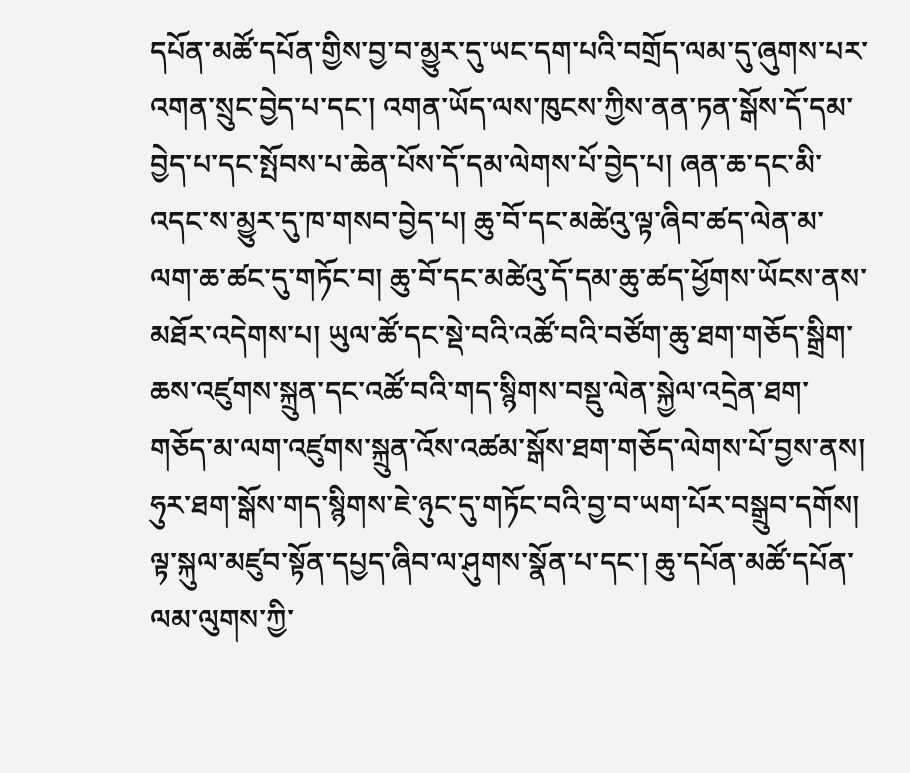དཔོན་མཚོ་དཔོན་གྱིས་བྱ་བ་མྱུར་དུ་ཡང་དག་པའི་བགྲོད་ལམ་དུ་ཞུགས་པར་འགན་སྲུང་བྱེད་པ་དང་། འགན་ཡོད་ལས་ཁུངས་ཀྱིས་ནན་ཏན་སྒོས་དོ་དམ་བྱེད་པ་དང་སྤོབས་པ་ཆེན་པོས་དོ་དམ་ལེགས་པོ་བྱེད་པ། ཞན་ཆ་དང་མི་འདང་ས་མྱུར་དུ་ཁ་གསབ་བྱེད་པ། ཆུ་བོ་དང་མཚེའུ་ལྟ་ཞིབ་ཚད་ལེན་མ་ལག་ཆ་ཚང་དུ་གཏོང་བ། ཆུ་བོ་དང་མཚེའུ་དོ་དམ་ཆུ་ཚད་ཕྱོགས་ཡོངས་ནས་མཐོར་འདེགས་པ། ཡུལ་ཚོ་དང་སྡེ་བའི་འཚོ་བའི་བཙོག་ཆུ་ཐག་གཅོད་སྒྲིག་ཆས་འཛུགས་སྐྲུན་དང་འཚོ་བའི་གད་སྙིགས་བསྡུ་ལེན་སྐྱེལ་འདྲེན་ཐག་གཅོད་མ་ལག་འཛུགས་སྐྲུན་འོས་འཚམ་སྒོས་ཐག་གཅོད་ལེགས་པོ་བྱས་ནས། ཧུར་ཐག་སྒོས་གད་སྙིགས་ཇེ་ཉུང་དུ་གཏོང་བའི་བྱ་བ་ཡག་པོར་བསྒྲུབ་དགོས། ལྟ་སྐུལ་མཛུབ་སྟོན་དཔྱད་ཞིབ་ལ་ཤུགས་སྣོན་པ་དང་། ཆུ་དཔོན་མཚོ་དཔོན་ལམ་ལུགས་ཀྱི་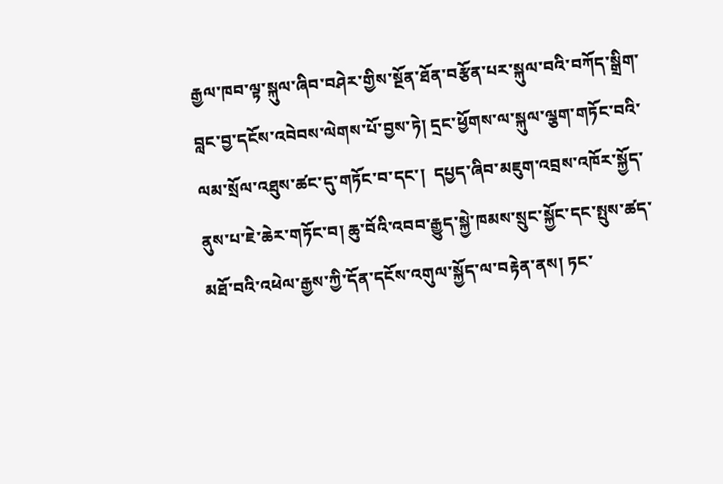རྒྱལ་ཁབ་ལྟ་སྐུལ་ཞིབ་བཤེར་གྱིས་སྔོན་ཐོན་བརྩོན་པར་སྐུལ་བའི་བཀོད་སྒྲིག་བླང་བྱ་དངོས་འབེབས་ལེགས་པོ་བྱས་ཏེ། དྲང་ཕྱོགས་ལ་སྐུལ་ལྕག་གཏོང་བའི་ལམ་སྲོལ་འཐུས་ཚང་དུ་གཏོང་བ་དང་།  དཔྱད་ཞིབ་མཇུག་འབྲས་འཁོར་སྐྱོད་ནུས་པ་ཇེ་ཆེར་གཏོང་བ། ཆུ་བོའི་འབབ་རྒྱུད་སྐྱེ་ཁམས་སྲུང་སྐྱོང་དང་སྤུས་ཚད་མཐོ་བའི་འཕེལ་རྒྱས་ཀྱི་དོན་དངོས་འགུལ་སྐྱོད་ལ་བརྟེན་ནས། ཏང་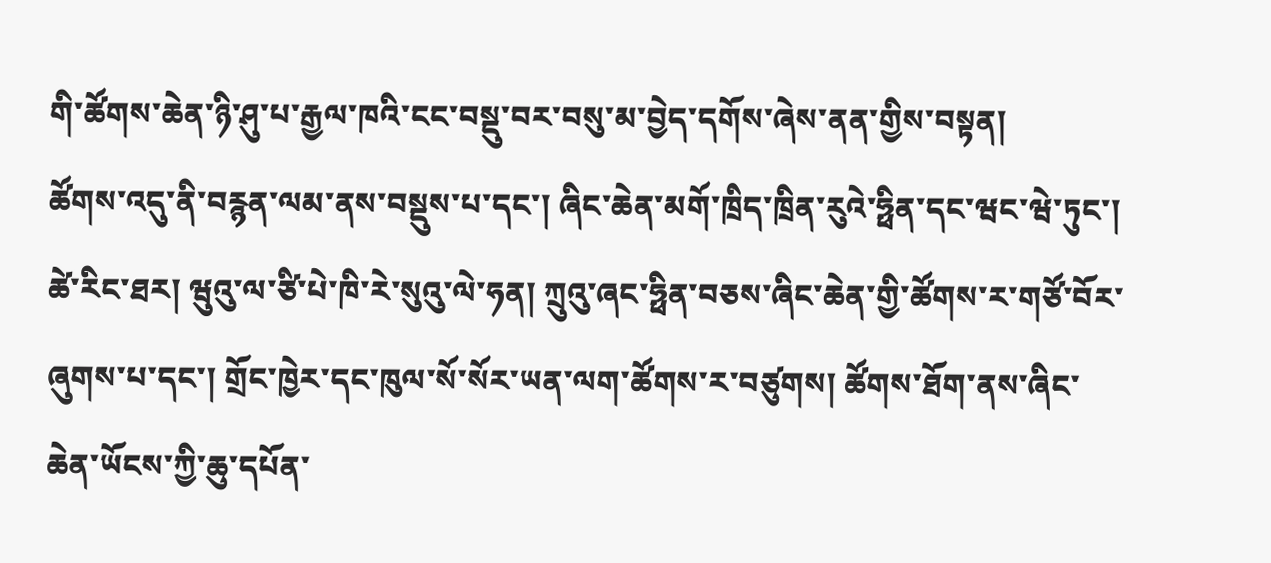གི་ཚོགས་ཆེན་ཉི་ཤུ་པ་རྒྱལ་ཁའི་ངང་བསྡུ་བར་བསུ་མ་བྱེད་དགོས་ཞེས་ནན་གྱིས་བསྟན།
ཚོགས་འདུ་ནི་བརྙན་ལམ་ནས་བསྡུས་པ་དང་། ཞིང་ཆེན་མགོ་ཁྲིད་ཁྲིན་རུའེ་ཧྥིན་དང་ཝང་ཝེ་ཏུང་། ཚེ་རིང་ཐར། ཝུའུ་ལ་ཙི་པེ་ཁི་རེ་སུའུ་ལེ་ཧན། ཀྲུའུ་ཞང་ཧྥིན་བཅས་ཞིང་ཆེན་གྱི་ཚོགས་ར་གཙོ་བོར་ཞུགས་པ་དང་། གྲོང་ཁྱེར་དང་ཁུལ་སོ་སོར་ཡན་ལག་ཚོགས་ར་བཙུགས། ཚོགས་ཐོག་ནས་ཞིང་ཆེན་ཡོངས་ཀྱི་ཆུ་དཔོན་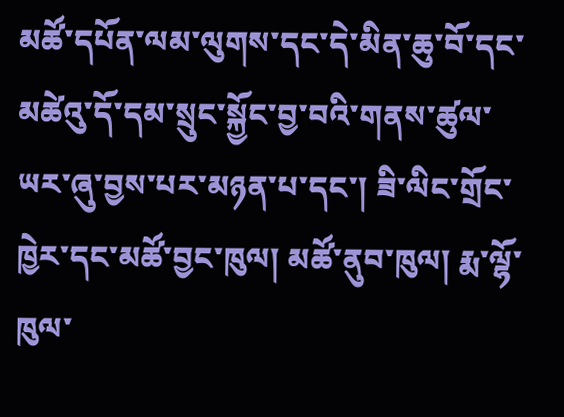མཚོ་དཔོན་ལམ་ལུགས་དང་དེ་མིན་ཆུ་བོ་དང་མཚེའུ་དོ་དམ་སྲུང་སྐྱོང་བྱ་བའི་གནས་ཚུལ་ཡར་ཞུ་བྱས་པར་མཉན་པ་དང་། ཟི་ལིང་གྲོང་ཁྱེར་དང་མཚོ་བྱང་ཁུལ། མཚོ་ནུབ་ཁུལ། རྨ་ལྷོ་ཁུལ་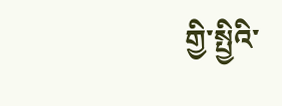གྱི་སྤྱིའི་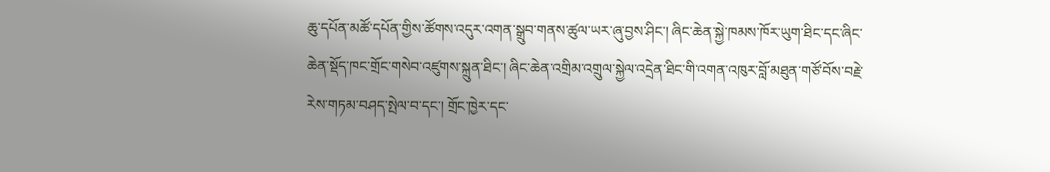ཆུ་དཔོན་མཚོ་དཔོན་གྱིས་ཚོགས་འདུར་འགན་སྒྲུབ་གནས་ཚུལ་ཡར་ཞུ་བྱས་ཤིང་། ཞིང་ཆེན་སྐྱེ་ཁམས་ཁོར་ཡུག་ཐིང་དང་ཞིང་ཆེན་སྡོད་ཁང་གྲོང་གསེབ་འཛུགས་སྐྲུན་ཐིང་། ཞིང་ཆེན་འགྲིམ་འགྲུལ་སྐྱེལ་འདྲེན་ཐིང་གི་འགན་འཁུར་བློ་མཐུན་གཙོ་བོས་བརྗེ་རེས་གཏམ་བཤད་སྤེལ་བ་དང་། གྲོང་ཁྱེར་དང་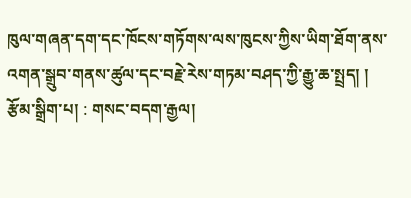ཁུལ་གཞན་དག་དང་ཁོངས་གཏོགས་ལས་ཁུངས་ཀྱིས་ཡིག་ཐོག་ནས་འགན་སྒྲུབ་གནས་ཚུལ་དང་བརྗེ་རེས་གཏམ་བཤད་ཀྱི་རྒྱུ་ཆ་སྤྲད། །
རྩོམ་སྒྲིག་པ། : གསང་བདག་རྒྱལ།